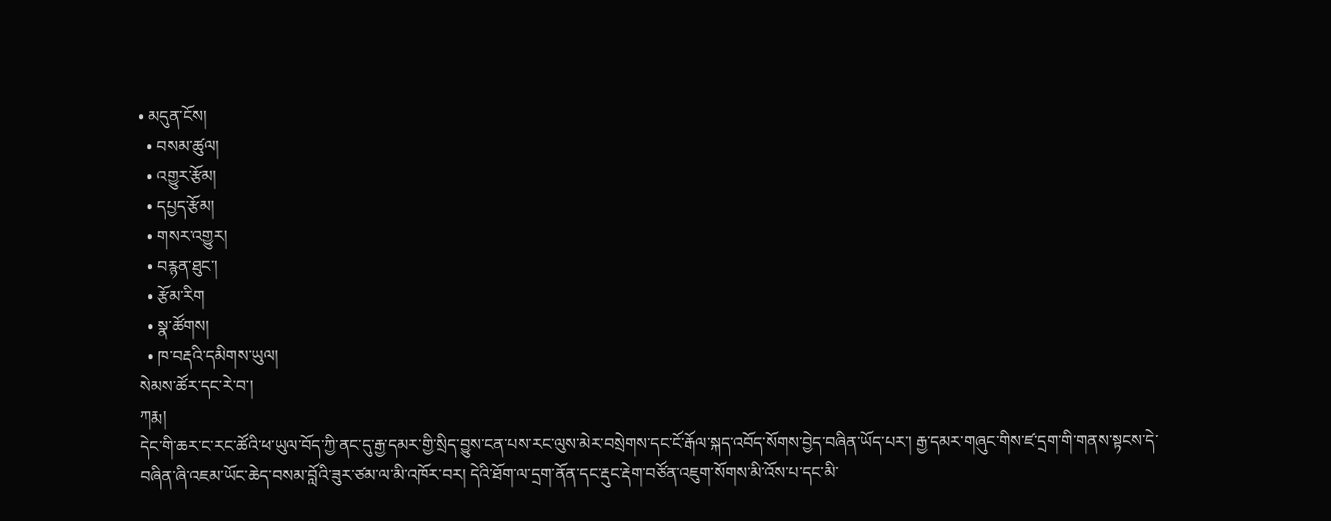• མདུན་ངོས།
  • བསམ་ཚུལ།
  • འགྱུར་རྩོམ།
  • དཔྱད་རྩོམ།
  • གསར་འགྱུར།
  • བརྙན་ཐུང་།
  • རྩོམ་རིག
  • སྣ་ཚོགས།
  • ཁ་བརྡའི་དམིགས་ཡུལ།
སེམས་ཚོར་དང་རེ་བ་།
ཀརྨ།
དེང་གི་ཆར་ང་རང་ཚོའི་ཕ་ཡུལ་བོད་ཀྱི་ནང་དུ་རྒྱ་དམར་གྱི་སྲིད་བྱུས་ངན་པས་རང་ལུས་མེར་བསྲེགས་དང་ངོ་རྒོལ་སྐད་འབོད་སོགས་བྱེད་བཞིན་ཡོད་པར་། རྒྱ་དམར་གཞུང་གིས་ཛ་དྲག་གི་གནས་སྟངས་དེ་བཞིན་ཞི་འཇམ་ཡོང་ཆེད་བསམ་བློའི་ཟུར་ཙམ་ལ་མི་འཁོར་བར། དེའི་ཐོག་ལ་དྲག་ནོན་དང་རྡུང་རྡེག་བཙོན་འཇུག་སོགས་མི་འོས་པ་དང་མི་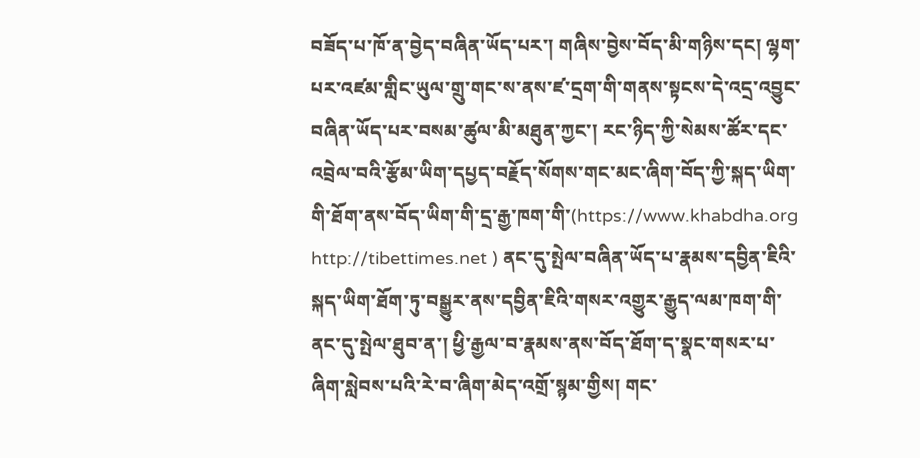བཟོད་པ་ཁོ་ན་བྱེད་བཞིན་ཡོད་པར་། གཞིས་བྱེས་བོད་མི་གཉིས་དང། ལྷག་པར་འཛམ་གླིང་ཡུལ་གྲུ་གང་ས་ནས་ཛ་དྲག་གི་གནས་སྟངས་དེ་འདྲ་འབྱུང་བཞིན་ཡོད་པར་བསམ་ཚུལ་མི་མཐུན་ཀྱང་། རང་ཉིད་ཀྱི་སེམས་ཚོར་དང་འབྲེལ་བའི་རྩོམ་ཡིག་དཔྱད་བརྗོད་སོགས་གང་མང་ཞིག་བོད་ཀྱི་སྐད་ཡིག་གི་ཐོག་ནས་བོད་ཡིག་གི་དྲ་རྒྱ་ཁག་གི་(https://www.khabdha.org http://tibettimes.net ) ནང་དུ་སྤེལ་བཞིན་ཡོད་པ་རྣམས་དབྱིན་ཇིའི་སྐད་ཡིག་ཐོག་ཏུ་བསྒྱུར་ནས་དབྱིན་ཇིའི་གསར་འགྱུར་རྒྱུད་ལམ་ཁག་གི་ནང་དུ་སྤེལ་ཐུབ་ན་། ཕྱི་རྒྱལ་བ་རྣམས་ནས་བོད་ཐོག་ད་སྣང་གསར་པ་ཞིག་སླེབས་པའི་རེ་བ་ཞིག་མེད་འགྲོ་སྙམ་གྱིས། གང་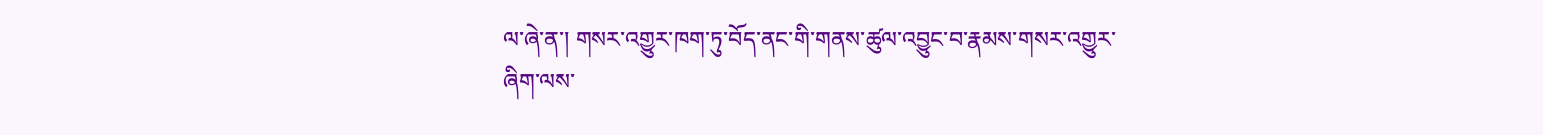ལ་ཞེ་ན་། གསར་འགྱུར་ཁག་ཏུ་བོད་ནང་གི་གནས་ཚུལ་འབྱུང་བ་རྣམས་གསར་འགྱུར་ཞིག་ལས་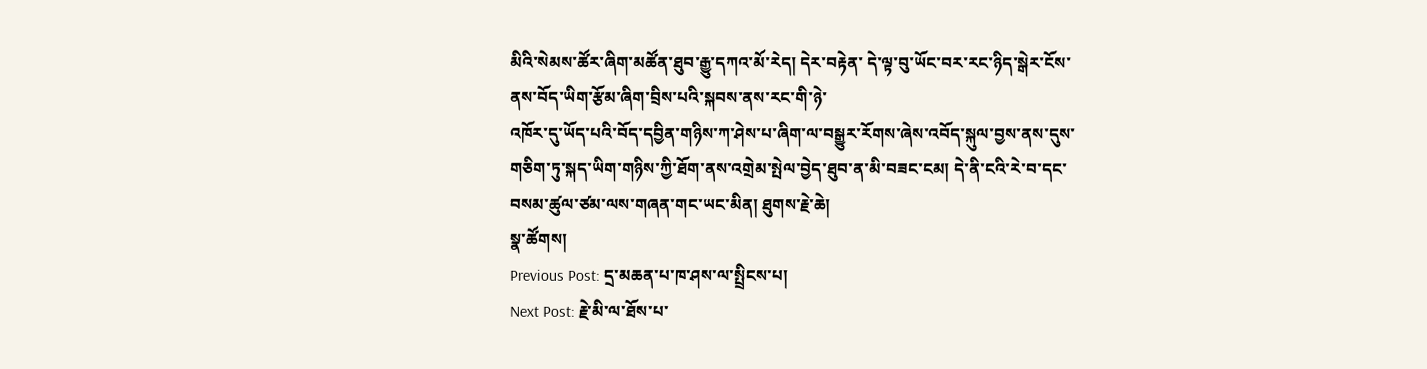མིའི་སེམས་ཚོར་ཞིག་མཚོན་ཐུབ་རྒྱུ་དཀའ་མོ་རེད། དེར་བརྟེན་ དེ་ལྟ་བུ་ཡོང་བར་རང་ཉིད་སྒེར་ངོས་ནས་བོད་ཡིག་རྩོམ་ཞིག་བྲིས་པའི་སྐབས་ནས་རང་གི་ཉེ་
འཁོར་དུ་ཡོད་པའི་བོད་དབྱིན་གཉིས་ཀ་ཤེས་པ་ཞིག་ལ་བསྒྱུར་རོགས་ཞེས་འབོད་སྐུལ་བྱས་ནས་དུས་གཅིག་ཏུ་སྐད་ཡིག་གཉིས་ཀྱི་ཐོག་ནས་འགྲེམ་སྤེལ་བྱེད་ཐུབ་ན་མི་བཟང་ངམ། དེ་ནི་ངའི་རེ་བ་དང་བསམ་ཚུལ་ཙམ་ལས་གཞན་གང་ཡང་མིན། ཐུགས་རྗེ་ཆེ།
སྣ་ཚོགས།
Previous Post: དྲ་མཆན་པ་ཁ་ཤས་ལ་སྤྲིངས་པ།
Next Post: རྗེ་མི་ལ་ཐོས་པ་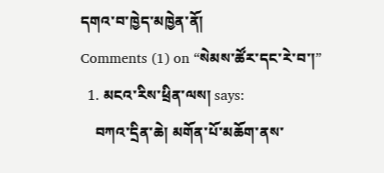དགའ་བ་ཁྱེད་མཁྱེན་ནོ།
Comments (1) on “སེམས་ཚོར་དང་རེ་བ་།”
  1. མངའ་རིས་ཕྲིན་ལས། says:
    བཀའ་དྲིན་ཆེ། མགོན་པོ་མཆོག་ནས་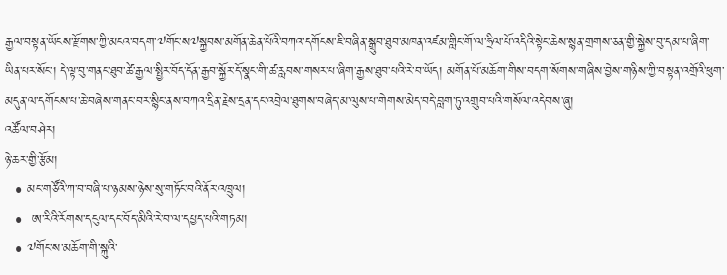རྒྱལ་བསྟན་ཡོངས་རྫོགས་ཀྱི་མངའ་བདག་༧གོང་ས༧སྐྱབས་མགོན་ཆེན་པོའི་བཀའ་དགོངས་ཇི་བཞིན་སྒྲུབ་ཐུབ་མཁན་འཛམ་གླིང་གོ་ལ་ཧྲིལ་པོ་འདིའི་སྟེང་ཆེས་སྙན་གྲགས་ཅན་གྱི་སྐྱེས་བུ་དམ་པ་ཞིག་ཡིན་པར་སོང་། དེ་ལྟ་བུ་གནང་ཐུབ་ཚེ་རྒྱལ་སྤྱིར་བོད་དོན་རྒྱབ་སྐྱོར་དོ་སྣང་གི་ཚ་རླབས་གསར་པ་ཞིག་རྒྱས་ཐུབ་པའི་རེ་བ་ཡོད། མགོན་པོ་མཆོག་གིས་བདག་སོགས་གཞིས་བྱེས་གཉིས་ཀྱི་བསྟན་འགྲོའི་ཕུག་མདུན་ལ་དགོངས་པ་ཆེ་བཞེས་གནང་བར་སྙིང་ནས་བཀའ་དྲིན་རྗེས་དྲན་དང་འབྲེལ་ཐུགས་བཞེད་མ་ལུས་པ་གེགས་མེད་བདེ་བླག་ཏུ་འགྲུབ་པའི་གསོལ་འདེབས་ཞུ།
འཚོལ་བཤེར།
ཉེ་ཆར་གྱི་རྩོམ།
  • མང་གཙོའི་ཀ་བ་བཞི་པ་ཉམས་ཉེས་སུ་གཏོང་བའི་ནོར་འཁྲུལ།
  •  ཨ་རིའི་རོགས་དངུལ་དང་བོད་མིའི་རེ་བ་ལ་དཔྱད་པའི་གཏམ།
  • ༧གོང་ས་མཆོག་གི་སྐུའི་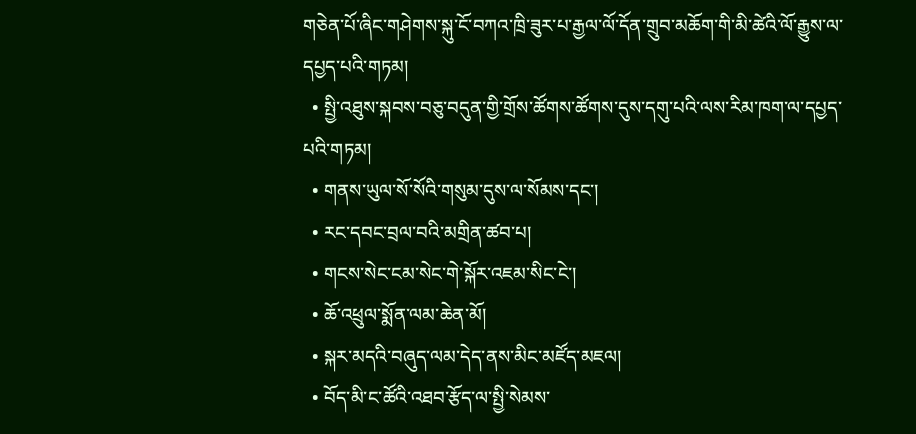གཅེན་པོ་ཞིང་གཤེགས་སྐུ་ངོ་བཀའ་ཁྲི་ཟུར་པ་རྒྱལ་ལོ་དོན་གྲུབ་མཆོག་གི་མི་ཚེའི་ལོ་རྒྱུས་ལ་དཔྱད་པའི་གཏམ།
  • སྤྱི་འཐུས་སྐབས་བཅུ་བདུན་གྱི་གྲོས་ཚོགས་ཚོགས་དུས་དགུ་པའི་ལས་རིམ་ཁག་ལ་དཔྱད་པའི་གཏམ།
  • གནས་ཡུལ་སོ་སོའི་གསུམ་དུས་ལ་སོམས་དང་།
  • རང་དབང་བྲལ་བའི་མགྲིན་ཚབ་པ།
  • གངས་སེང་ངམ་སེང་གེ་སྐོར་འཇམ་སིང་ངེ་།
  • ཆོ་འཕྲུལ་སྨོན་ལམ་ཆེན་མོ།
  • སྐར་མདའི་བཞུད་ལམ་དེད་ནས་མིང་མཛོད་མཇལ།
  • བོད་མི་ང་ཚོའི་འཐབ་རྩོད་ལ་སྤྱི་སེམས་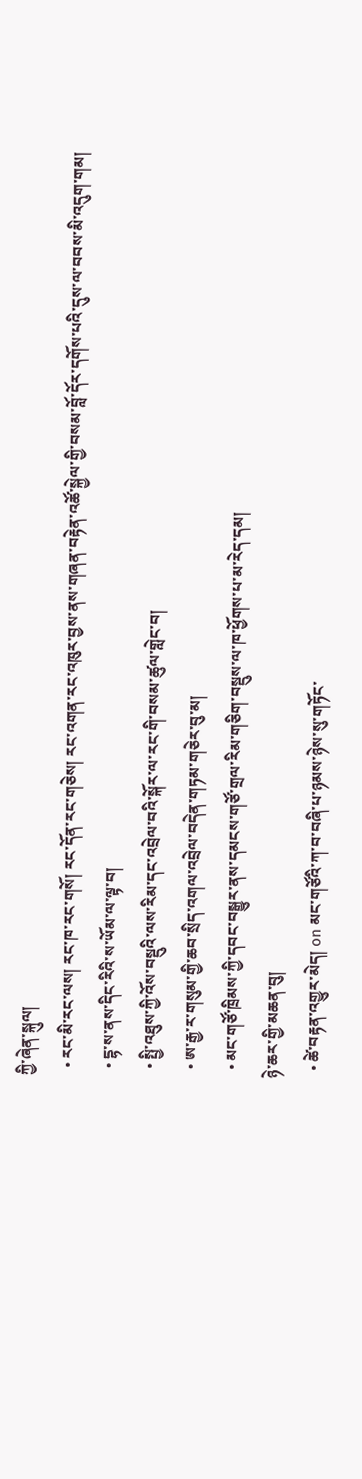ཀྱི་ཞེན་སྐུལ།
  • རང་མི་རང་ལས། རང་ཁ་རང་གསོ། རང་དོན་རང་གཅེས། རང་འགན་རང་འཁུར་བྱས་ནས་གཞན་བརྟེན་འཚོ་སྐྱེལ་གྱི་བསམ་བློ་དོར་དགོས་པའི་དུས་ལ་བབས་མི་འདུག་གམ།
  • དྷ་ས་ནས་དིང་རིའི་ས་ཡོམ་ལ་ལྟ་བ།
  • སྤྱི་འཐུས་ཀྱི་འོས་བསྡུའི་ལས་རིམ་དང་འབྲེལ་བའི་སྐོར་ལ་རང་གི་བསམ་ཚུལ་གླེང་བ།
  • ཨ་རྒྱ་ར་གསུམ་གྱི་ཆབ་སྲིད་འགལ་འབྲེལ་བདེན་གཏམ་གཅེར་བུ་མ།
  • མང་གཙོ་ཁྲིམས་ཀྱི་དབང་བསྒྱུར་ནས་དམངས་གཙོ་གྲལ་རིམ་གཅིག་བསྡུས་ལ་ཁ་ཕྱོགས་པ་མ་རེད་དམ།
ཉེ་ཆར་གྱི་མཆན་བུ།
  • ཚེ་བརྟན་འགྱུར་མེད། on མང་གཙོའི་ཀ་བ་བཞི་པ་ཉམས་ཉེས་སུ་གཏོང་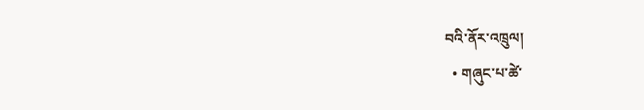བའི་ནོར་འཁྲུལ།
  • གཞུང་པ་ཚེ་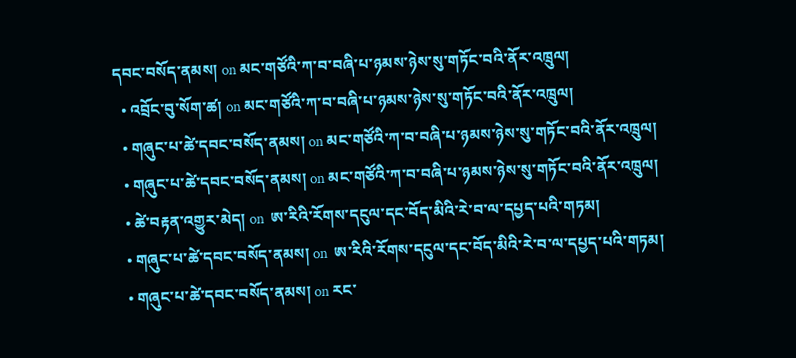དབང་བསོད་ནམས། on མང་གཙོའི་ཀ་བ་བཞི་པ་ཉམས་ཉེས་སུ་གཏོང་བའི་ནོར་འཁྲུལ།
  • འབྲོང་བུ་སོག་ཚ། on མང་གཙོའི་ཀ་བ་བཞི་པ་ཉམས་ཉེས་སུ་གཏོང་བའི་ནོར་འཁྲུལ།
  • གཞུང་པ་ཚེ་དབང་བསོད་ནམས། on མང་གཙོའི་ཀ་བ་བཞི་པ་ཉམས་ཉེས་སུ་གཏོང་བའི་ནོར་འཁྲུལ།
  • གཞུང་པ་ཚེ་དབང་བསོད་ནམས། on མང་གཙོའི་ཀ་བ་བཞི་པ་ཉམས་ཉེས་སུ་གཏོང་བའི་ནོར་འཁྲུལ།
  • ཚེ་བརྟན་འགྱུར་མེད། on  ཨ་རིའི་རོགས་དངུལ་དང་བོད་མིའི་རེ་བ་ལ་དཔྱད་པའི་གཏམ།
  • གཞུང་པ་ཚེ་དབང་བསོད་ནམས། on  ཨ་རིའི་རོགས་དངུལ་དང་བོད་མིའི་རེ་བ་ལ་དཔྱད་པའི་གཏམ།
  • གཞུང་པ་ཚེ་དབང་བསོད་ནམས། on རང་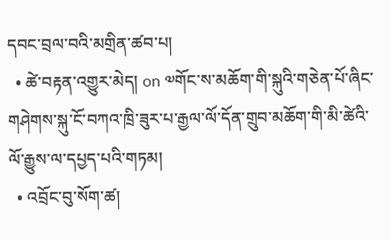དབང་བྲལ་བའི་མགྲིན་ཚབ་པ།
  • ཚེ་བརྟན་འགྱུར་མེད། on ༧གོང་ས་མཆོག་གི་སྐུའི་གཅེན་པོ་ཞིང་གཤེགས་སྐུ་ངོ་བཀའ་ཁྲི་ཟུར་པ་རྒྱལ་ལོ་དོན་གྲུབ་མཆོག་གི་མི་ཚེའི་ལོ་རྒྱུས་ལ་དཔྱད་པའི་གཏམ།
  • འབྲོང་བུ་སོག་ཚ།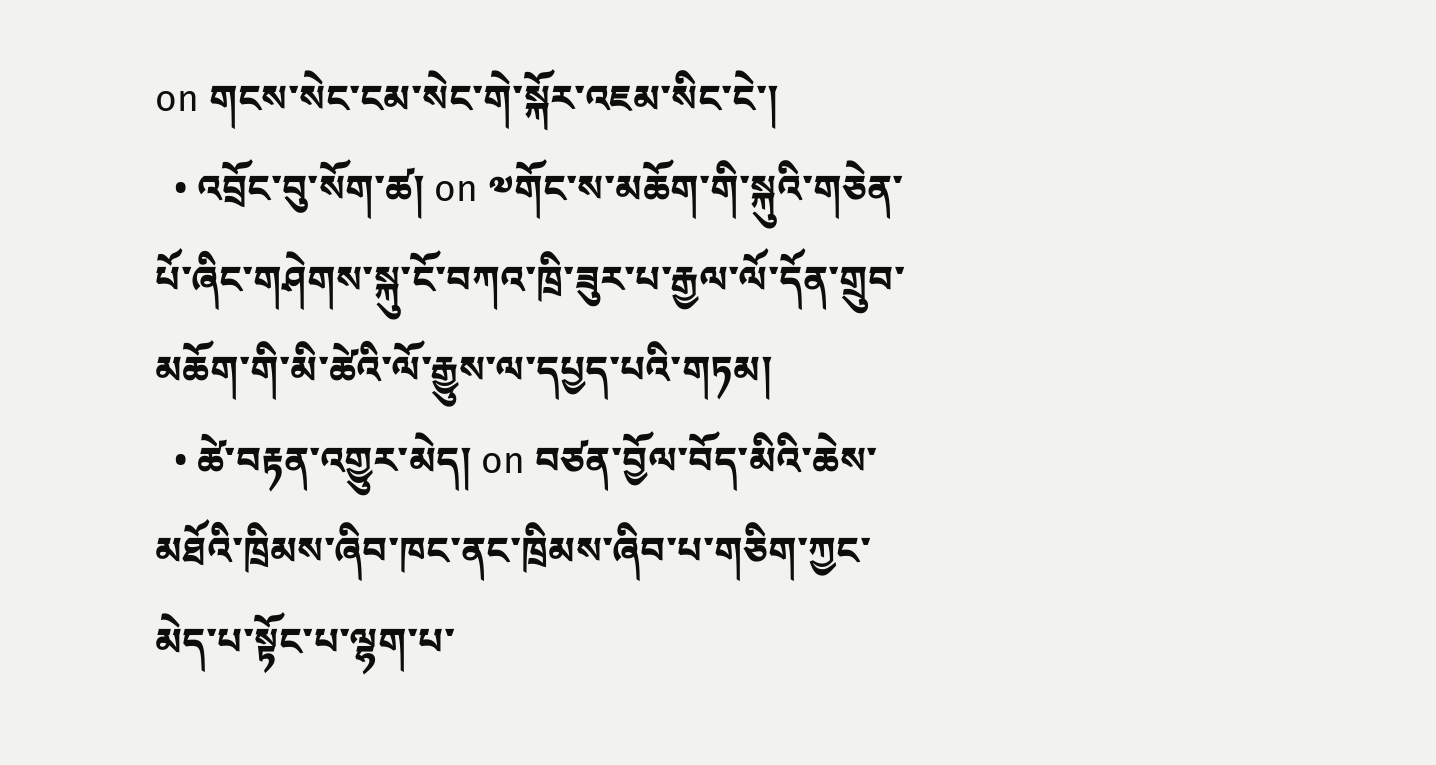on གངས་སེང་ངམ་སེང་གེ་སྐོར་འཇམ་སིང་ངེ་།
  • འབྲོང་བུ་སོག་ཚ། on ༧གོང་ས་མཆོག་གི་སྐུའི་གཅེན་པོ་ཞིང་གཤེགས་སྐུ་ངོ་བཀའ་ཁྲི་ཟུར་པ་རྒྱལ་ལོ་དོན་གྲུབ་མཆོག་གི་མི་ཚེའི་ལོ་རྒྱུས་ལ་དཔྱད་པའི་གཏམ།
  • ཚེ་བརྟན་འགྱུར་མེད། on བཙན་བྱོལ་བོད་མིའི་ཆེས་མཐོའི་ཁྲིམས་ཞིབ་ཁང་ནང་ཁྲིམས་ཞིབ་པ་གཅིག་ཀྱང་མེད་པ་སྟོང་པ་ལྷག་པ་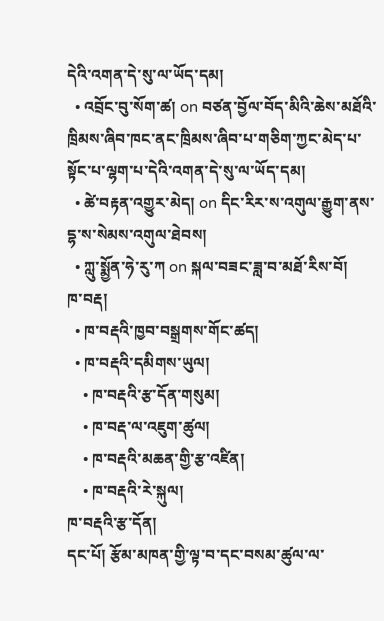དེའི་འགན་དེ་སུ་ལ་ཡོད་དམ།
  • འབྲོང་བུ་སོག་ཚ། on བཙན་བྱོལ་བོད་མིའི་ཆེས་མཐོའི་ཁྲིམས་ཞིབ་ཁང་ནང་ཁྲིམས་ཞིབ་པ་གཅིག་ཀྱང་མེད་པ་སྟོང་པ་ལྷག་པ་དེའི་འགན་དེ་སུ་ལ་ཡོད་དམ།
  • ཚེ་བརྟན་འགྱུར་མེད། on དིང་རིར་ས་འགུལ་རྒྱུག་ནས་དྷ་ས་སེམས་འགུལ་ཐེབས།
  • ཀླུ་སྨྱོན་ཧེ་རུ་ཀ on སྐལ་བཟང་ཟླ་བ་མཐོ་རིས་བོ།
ཁ་བརྡ།
  • ཁ་བརྡའི་ཁྱབ་བསྒྲགས་གོང་ཚད།
  • ཁ་བརྡའི་དམིགས་ཡུལ།
    • ཁ་བརྡའི་རྩ་དོན་གསུམ།
    • ཁ་བརྡ་ལ་འཇུག་ཚུལ།
    • ཁ་བརྡའི་མཆན་གྱི་རྩ་འཛིན།
    • ཁ་བརྡའི་རེ་སྐུལ།
ཁ་བརྡའི་རྩ་དོན།
དང་པོ། རྩོམ་མཁན་གྱི་ལྟ་བ་དང་བསམ་ཚུལ་ལ་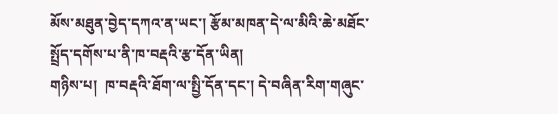མོས་མཐུན་བྱེད་དཀའ་ན་ཡང་། རྩོམ་མཁན་དེ་ལ་མིའི་ཆེ་མཐོང་སྤྲོད་དགོས་པ་ནི་ཁ་བརྡའི་རྩ་དོན་ཡིན།
གཉིས་པ།  ཁ་བརྡའི་ཐོག་ལ་སྤྱི་དོན་དང་། དེ་བཞིན་རིག་གཞུང་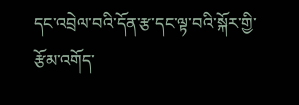དང་འབྲེལ་བའི་དོན་རྩ་དང་ལྟ་བའི་སྐོར་གྱི་རྩོམ་འགོད་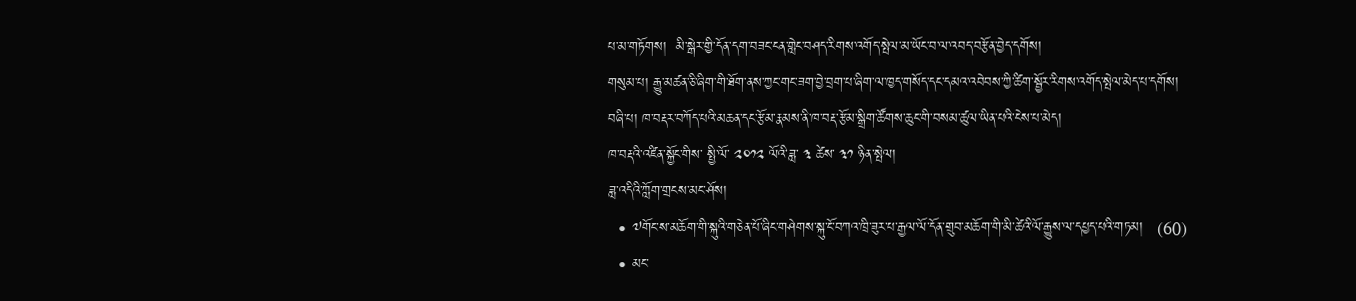པ་མ་གཏོགས།  མི་སྒེར་གྱི་དོན་དག་བཟང་ངན་གླེང་བཤད་རིགས་འགོད་སྤེལ་མ་ཡོང་བ་ལ་འབད་བརྩོན་བྱེད་དགོས།
གསུམ་པ། རྒྱུ་མཚན་ཅི་ཞིག་གི་ཐོག་ནས་ཀྱང་གང་ཟག་བྱེ་བྲག་པ་ཞིག་ལ་ཁྱད་གསོད་དང་དམའ་འབེབས་ཀྱི་ཚིག་སྦྱོར་རིགས་འགོད་སྤེལ་མེད་པ་དགོས།
བཞི་པ། ཁ་བརྡར་བཀོད་པའི་མཆན་དང་རྩོམ་རྣམས་ནི་ཁ་བརྡ་རྩོམ་སྒྲིག་ཚོགས་ཆུང་གི་བསམ་ཚུལ་ཡིན་པའི་ངེས་པ་མེད།
ཁ་བརྡའི་འཛིན་སྐྱོང་གིས་ སྤྱི་ལོ་ ༢༠༡༢ ལོའི་ཟླ་ ༣ ཚེས་ ༣༡ ཉིན་སྤེལ།
ཟླ་འདིའི་ཀློག་གྲངས་མང་ཤོས།
  • ༧གོང་ས་མཆོག་གི་སྐུའི་གཅེན་པོ་ཞིང་གཤེགས་སྐུ་ངོ་བཀའ་ཁྲི་ཟུར་པ་རྒྱལ་ལོ་དོན་གྲུབ་མཆོག་གི་མི་ཚེའི་ལོ་རྒྱུས་ལ་དཔྱད་པའི་གཏམ།   (60)
  • མང་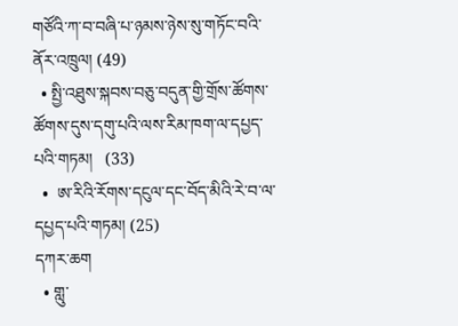གཙོའི་ཀ་བ་བཞི་པ་ཉམས་ཉེས་སུ་གཏོང་བའི་ནོར་འཁྲུལ། (49)
  • སྤྱི་འཐུས་སྐབས་བཅུ་བདུན་གྱི་གྲོས་ཚོགས་ཚོགས་དུས་དགུ་པའི་ལས་རིམ་ཁག་ལ་དཔྱད་པའི་གཏམ།   (33)
  •  ཨ་རིའི་རོགས་དངུལ་དང་བོད་མིའི་རེ་བ་ལ་དཔྱད་པའི་གཏམ། (25)
དཀར་ཆག
  • གླུ་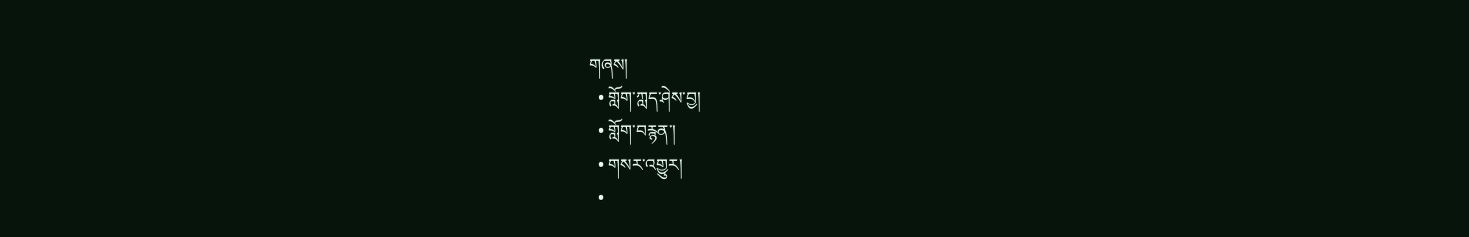གཞས།
  • གློག་ཀླད་ཤེས་བྱ།
  • གློག་བརྙན་།
  • གསར་འགྱུར།
  •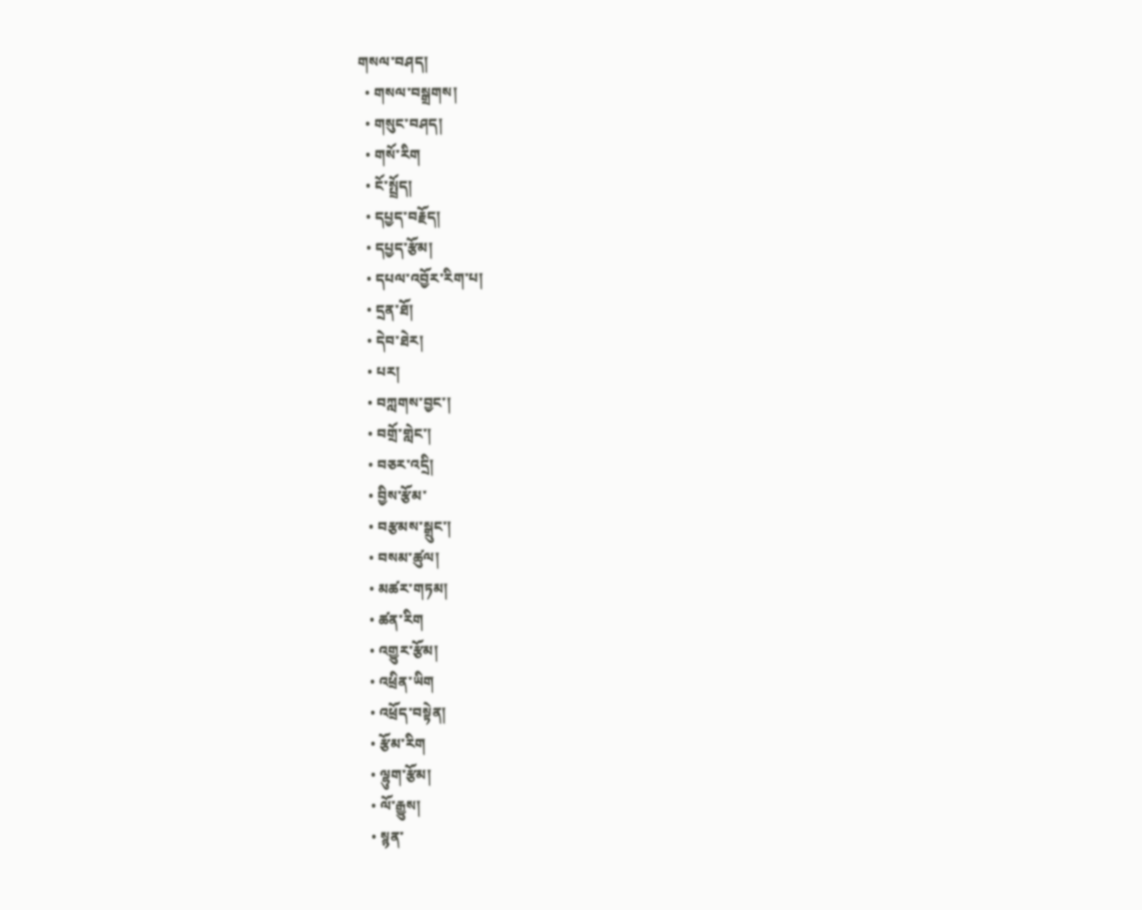གསལ་བཤད།
  • གསལ་བསྒྲགས།
  • གསུང་བཤད།
  • གསོ་རིག
  • ངོ་སྤྲོད།
  • དཔྱད་བརྗོད།
  • དཔྱད་རྩོམ།
  • དཔལ་འབྱོར་རིག་པ།
  • དྲན་ཐོ།
  • དེབ་ཐེར།
  • པར།
  • བཀླགས་བྱང་།
  • བགྲོ་གླེང་།
  • བཅར་འདྲི།
  • བྱིས་རྩོམ་
  • བརྩམས་སྒྲུང་།
  • བསམ་ཚུལ།
  • མཚར་གཏམ།
  • ཚན་རིག
  • འགྱུར་རྩོམ།
  • འཕྲིན་ཡིག
  • འཕྲོད་བསྟེན།
  • རྩོམ་རིག
  • ལྷུག་རྩོམ།
  • ལོ་རྒྱུས།
  • སྙན་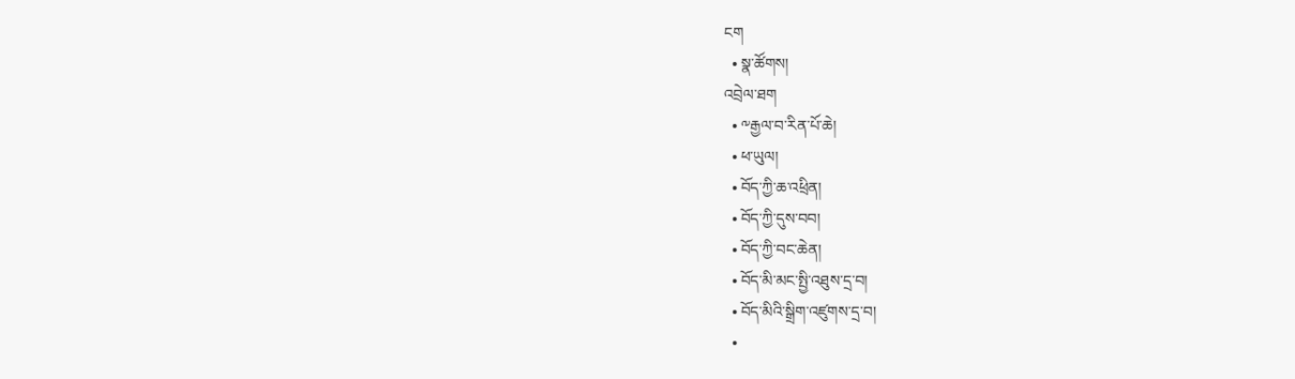ངག
  • སྣ་ཚོགས།
འབྲེལ་ཐག
  • ༸རྒྱལ་བ་རིན་པོ་ཆེ།
  • ཕ་ཡུལ།
  • བོད་ཀྱི་ཆ་འཕྲིན།
  • བོད་ཀྱི་དུས་བབ།
  • བོད་ཀྱི་བང་ཆེན།
  • བོད་མི་མང་སྤྱི་འཐུས་དྲ་བ།
  • བོད་མིའི་སྒྲིག་འཛུགས་དྲ་བ།
  •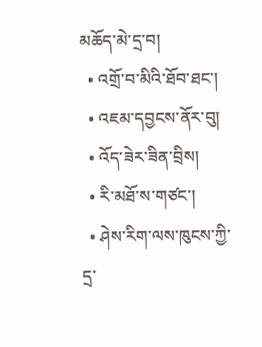མཆོད་མེ་དྲ་བ།
  • འགྲོ་བ་མིའི་ཐོབ་ཐང་།
  • འཇམ་དབྱངས་ནོར་བུ།
  • འོད་ཟེར་ཟིན་བྲིས།
  • རི་མཐོ་ས་གཙང་།
  • ཤེས་རིག་ལས་ཁུངས་ཀྱི་དྲ་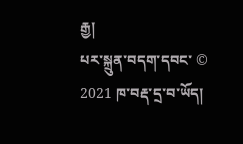རྒྱ།
པར་སྐྲུན་བདག་དབང་ © 2021 ཁ་བརྡ་དྲ་བ་ཡོད།